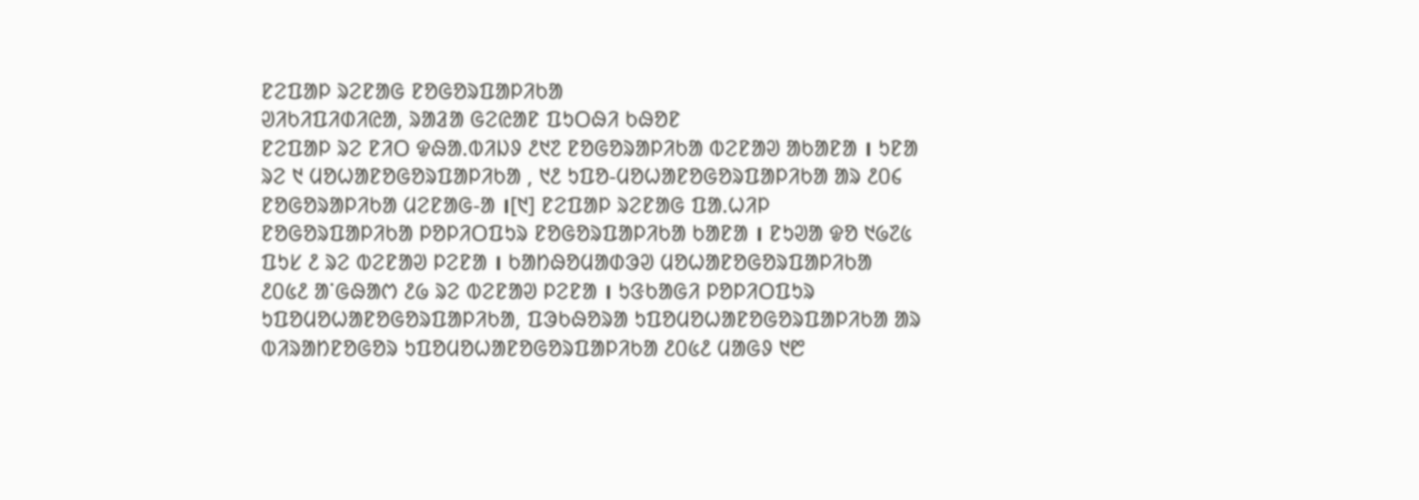ᱱᱮᱯᱟᱞ ᱨᱮᱱᱟᱜ ᱱᱚᱜᱚᱨᱯᱟᱞᱤᱠᱟ
ᱣᱤᱠᱤᱯᱤᱰᱤᱭᱟ, ᱨᱟᱲᱟ ᱜᱮᱭᱟᱱ ᱯᱩᱛᱷᱤ ᱠᱷᱚᱱ
ᱱᱮᱯᱟᱞ ᱨᱮ ᱱᱤᱛ ᱫᱷᱟ.ᱵᱤᱡᱽ ᱒᱑᱗ ᱱᱚᱜᱚᱨᱟᱞᱤᱠᱟ ᱵᱮᱱᱟᱣ ᱟᱠᱟᱱᱟ । ᱩᱱᱟ ᱨᱮ ᱑ ᱢᱚᱦᱟᱱᱚᱜᱚᱨᱯᱟᱞᱤᱠᱟ , ᱑᱒ ᱩᱯᱚ-ᱢᱚᱦᱟᱱᱚᱜᱚᱨᱯᱟᱞᱤᱠᱟ ᱟᱨ ᱒᱐᱔ ᱱᱚᱜᱚᱨᱟᱞᱤᱠᱟ ᱢᱮᱱᱟᱜ-ᱟ ।[᱑] ᱱᱮᱯᱟᱞ ᱨᱮᱱᱟᱜ ᱯᱟ.ᱦᱤᱞ ᱱᱚᱜᱚᱨᱯᱟᱞᱤᱠᱟ ᱞᱚᱞᱤᱛᱯᱩᱨ ᱱᱚᱜᱚᱨᱯᱟᱞᱤᱠᱟ ᱠᱟᱱᱟ । ᱱᱩᱣᱟ ᱫᱚ ᱑᱙᱗᱕ ᱯᱩᱥ ᱒ ᱨᱮ ᱵᱮᱱᱟᱣ ᱞᱮᱱᱟ । ᱠᱟᱴᱷᱚᱢᱟᱰᱳᱣ ᱢᱚᱦᱟᱱᱚᱜᱚᱨᱯᱟᱞᱤᱠᱟ ᱒᱐᱕᱒ ᱟᱸᱜᱷᱟᱬ ᱒᱙ ᱨᱮ ᱵᱮᱱᱟᱣ ᱞᱮᱱᱟ । ᱩᱝᱠᱟᱜᱤ ᱞᱚᱞᱤᱛᱯᱩᱨ ᱩᱯᱚᱢᱚᱦᱟᱱᱚᱜᱚᱨᱯᱟᱞᱤᱠᱟ, ᱯᱳᱠᱷᱚᱨᱟ ᱩᱯᱚᱢᱚᱦᱟᱱᱚᱜᱚᱨᱯᱟᱞᱤᱠᱟ ᱟᱨ ᱵᱤᱨᱟᱴᱱᱚᱜᱚᱨ ᱩᱯᱚᱢᱚᱦᱟᱱᱚᱜᱚᱨᱯᱟᱞᱤᱠᱟ ᱒᱐᱕᱒ ᱢᱟᱜᱽ ᱑᱘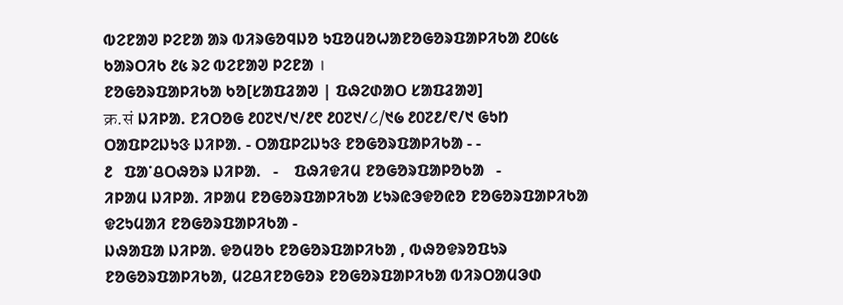ᱵᱮᱱᱟᱣ ᱞᱮᱱᱟ ᱟᱨ ᱵᱤᱨᱜᱚᱧᱡᱚ ᱩᱯᱚᱢᱚᱦᱟᱱᱚᱜᱚᱨᱯᱟᱞᱤᱠᱟ ᱒᱐᱕᱕ ᱠᱟᱨᱛᱤᱠ ᱒᱕ ᱨᱮ ᱵᱮᱱᱟᱣ ᱞᱮᱱᱟ ।
ᱱᱚᱜᱚᱨᱯᱟᱞᱤᱠᱟ ᱠᱚ[ᱥᱟᱯᱲᱟᱣ | ᱯᱷᱮᱰᱟᱛ ᱥᱟᱯᱲᱟᱣ]
क्र.सं ᱡᱤᱞᱟ. ᱱᱤᱛᱚᱜ ᱒᱐᱗᱑/᱑/᱒᱖ ᱒᱐᱗᱑/८/᱑᱙ ᱒᱐᱗᱒/᱖/᱑ ᱜᱩᱴ
ᱛᱟᱯᱞᱮᱡᱩᱝ ᱡᱤᱞᱟ. - ᱛᱟᱯᱞᱮᱡᱩᱝ ᱱᱚᱜᱚᱨᱯᱟᱞᱤᱠᱟ - -
᱒   ᱯᱟᱸᱪᱛᱷᱚᱨ ᱡᱤᱞᱟ.   -    ᱯᱷᱤᱫᱤᱢ ᱱᱚᱜᱚᱨᱯᱟᱞᱚᱠᱟ   -
ᱤᱞᱟᱢ ᱡᱤᱞᱟ. ᱤᱞᱟᱢ ᱱᱚᱜᱚᱨᱯᱟᱞᱤᱠᱟ ᱥᱩᱨᱭᱳᱫᱚᱭᱚ ᱱᱚᱜᱚᱨᱯᱟᱞᱤᱠᱟ ᱫᱮᱩᱢᱟᱤ ᱱᱚᱜᱚᱨᱯᱟᱞᱤᱠᱟ -
ᱡᱷᱟᱯᱟ ᱡᱤᱞᱟ. ᱫᱚᱢᱚᱠ ᱱᱚᱜᱚᱨᱯᱟᱞᱤᱠᱟ , ᱵᱷᱚᱫᱨᱚᱯᱩᱨ ᱱᱚᱜᱚᱨᱯᱟᱞᱤᱠᱟ, ᱢᱮᱪᱤᱱᱚᱜᱚᱨ ᱱᱚᱜᱚᱨᱯᱟᱞᱤᱠᱟ ᱵᱤᱨᱛᱟᱢᱳᱰ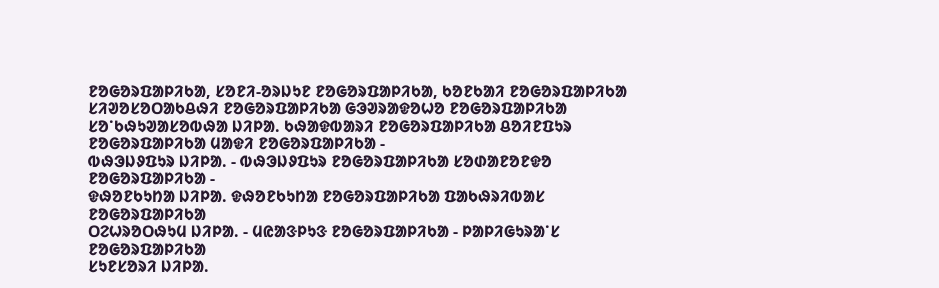ᱱᱚᱜᱚᱨᱯᱟᱞᱤᱠᱟ, ᱥᱚᱱᱤ-ᱚᱨᱡᱩᱱ ᱱᱚᱜᱚᱨᱯᱟᱞᱤᱠᱟ, ᱠᱚᱱᱠᱟᱤ ᱱᱚᱜᱚᱨᱯᱟᱞᱤᱠᱟ ᱥᱤᱣᱚᱥᱚᱛᱟᱠᱪᱷᱤ ᱱᱚᱜᱚᱨᱯᱟᱞᱤᱠᱟ ᱜᱳᱣᱨᱟᱫᱚᱦᱚ ᱱᱚᱜᱚᱨᱯᱟᱞᱤᱠᱟ
ᱥᱚᱸᱠᱷᱩᱣᱟᱥᱚᱵᱷᱟ ᱡᱤᱞᱟ. ᱠᱷᱟᱫᱵᱟᱨᱤ ᱱᱚᱜᱚᱨᱯᱟᱞᱤᱠᱟ ᱪᱚᱤᱱᱯᱩᱨ ᱱᱚᱜᱚᱨᱯᱟᱞᱤᱠᱟ ᱢᱟᱫᱤ ᱱᱚᱜᱚᱨᱯᱟᱞᱤᱠᱟ -
ᱵᱷᱳᱡᱽᱯᱩᱨ ᱡᱤᱞᱟ. - ᱵᱷᱳᱡᱽᱯᱩᱨ ᱱᱚᱜᱚᱨᱯᱟᱞᱤᱠᱟ ᱥᱚᱰᱟᱱᱚᱱᱫᱚ ᱱᱚᱜᱚᱨᱯᱟᱞᱤᱠᱟ -
ᱫᱷᱚᱱᱠᱩᱴᱟ ᱡᱤᱞᱟ. ᱫᱷᱚᱱᱠᱩᱴᱟ ᱱᱚᱜᱚᱨᱯᱟᱞᱤᱠᱟ ᱯᱟᱠᱷᱨᱤᱵᱟᱥ ᱱᱚᱜᱚᱨᱯᱟᱞᱤᱠᱟ
ᱛᱮᱦᱨᱚᱛᱷᱩᱢ ᱡᱤᱞᱟ. - ᱢᱭᱟᱝᱞᱩᱝ ᱱᱚᱜᱚᱨᱯᱟᱞᱤᱠᱟ - ᱞᱟᱞᱤᱜᱩᱨᱟᱸᱥ ᱱᱚᱜᱚᱨᱯᱟᱞᱤᱠᱟ
ᱥᱩᱱᱥᱚᱨᱤ ᱡᱤᱞᱟ.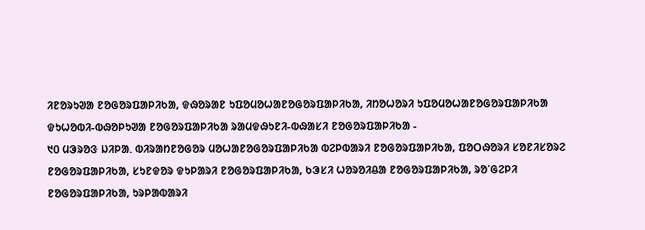ᱤᱱᱚᱨᱩᱣᱟ ᱱᱚᱜᱚᱨᱯᱟᱞᱤᱠᱟ, ᱫᱷᱚᱨᱟᱱ ᱩᱯᱚᱢᱚᱦᱟᱱᱚᱜᱚᱨᱯᱟᱞᱤᱠᱟ, ᱤᱴᱚᱦᱚᱨᱤ ᱩᱯᱚᱢᱚᱦᱟᱱᱚᱜᱚᱨᱯᱟᱞᱤᱠᱟ ᱫᱩᱦᱚᱵᱤ-ᱵᱷᱚᱞᱩᱣᱟ ᱱᱚᱜᱚᱨᱯᱟᱞᱤᱠᱟ ᱨᱟᱢᱫᱷᱩᱱᱤ-ᱵᱷᱟᱥᱤ ᱱᱚᱜᱚᱨᱯᱟᱞᱤᱠᱟ -
᱑᱐ ᱢᱳᱨᱚᱝ ᱡᱤᱞᱟ. ᱵᱤᱨᱟᱴᱱᱚᱜᱚᱨ ᱢᱚᱦᱟᱱᱚᱜᱚᱨᱯᱟᱞᱤᱠᱟ ᱵᱮᱞᱵᱟᱨᱤ ᱱᱚᱜᱚᱨᱯᱟᱞᱤᱠᱟ, ᱯᱚᱛᱷᱚᱨᱤ ᱥᱚᱱᱤᱥᱚᱨᱮ ᱱᱚᱜᱚᱨᱯᱟᱞᱤᱠᱟ, ᱥᱩᱱᱫᱚᱨ ᱫᱩᱞᱟᱨᱤ ᱱᱚᱜᱚᱨᱯᱟᱞᱤᱠᱟ, ᱠᱳᱥᱤ ᱦᱚᱨᱚᱤᱪᱟ ᱱᱚᱜᱚᱨᱯᱟᱞᱤᱠᱟ, ᱨᱚᱸᱜᱮᱞᱤ ᱱᱚᱜᱚᱨᱯᱟᱞᱤᱠᱟ, ᱩᱨᱞᱟᱵᱟᱨᱤ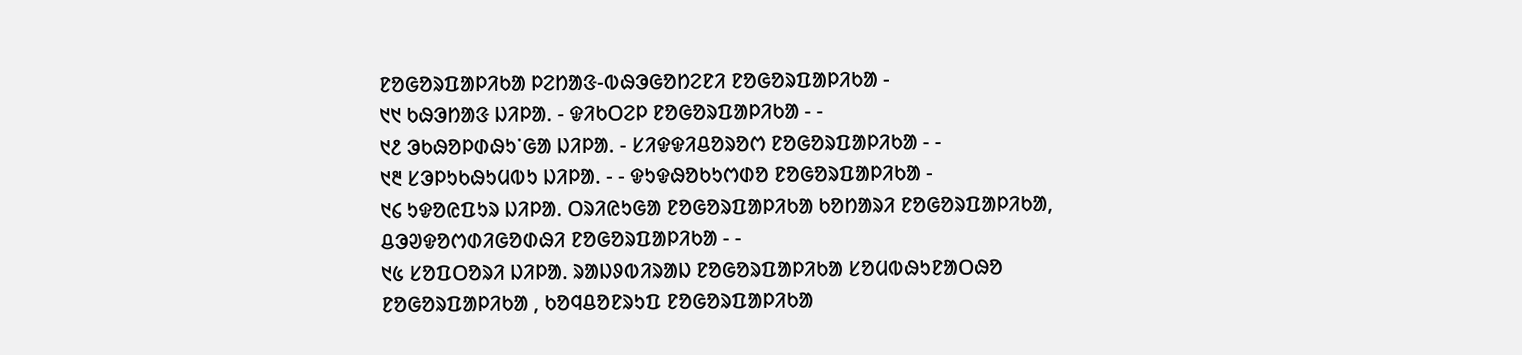ᱱᱚᱜᱚᱨᱯᱟᱞᱤᱠᱟ ᱞᱮᱴᱟᱝ-ᱵᱷᱳᱜᱚᱴᱮᱱᱤ ᱱᱚᱜᱚᱨᱯᱟᱞᱤᱠᱟ -
᱑᱑ ᱠᱷᱳᱴᱟᱝ ᱡᱤᱞᱟ. - ᱫᱤᱠᱛᱮᱞ ᱱᱚᱜᱚᱨᱯᱟᱞᱤᱠᱟ - -
᱑᱒ ᱳᱠᱷᱚᱞᱰᱷᱩᱸᱜᱟ ᱡᱤᱞᱟ. - ᱥᱤᱫᱫᱤᱪᱚᱨᱚᱬ ᱱᱚᱜᱚᱨᱯᱟᱞᱤᱠᱟ - -
᱑᱓ ᱥᱳᱞᱩᱠᱷᱩᱢᱵᱩ ᱡᱤᱞᱟ. - - ᱫᱩᱫᱷᱚᱠᱩᱬᱰᱚ ᱱᱚᱜᱚᱨᱯᱟᱞᱤᱠᱟ -
᱑᱔ ᱩᱫᱚᱭᱯᱩᱨ ᱡᱤᱞᱟ. ᱛᱨᱤᱭᱩᱜᱟ ᱱᱚᱜᱚᱨᱯᱟᱞᱤᱠᱟ ᱠᱚᱴᱟᱨᱤ ᱱᱚᱜᱚᱨᱯᱟᱞᱤᱠᱟ, ᱪᱳᱣᱫᱚᱬᱰᱤᱜᱚᱰᱷᱤ ᱱᱚᱜᱚᱨᱯᱟᱞᱤᱠᱟ - -
᱑᱕ ᱥᱚᱯᱛᱚᱨᱤ ᱡᱤᱞᱟ. ᱨᱟᱡᱽᱵᱤᱨᱟᱡ ᱱᱚᱜᱚᱨᱯᱟᱞᱤᱠᱟ ᱥᱚᱢᱵᱷᱩᱱᱟᱛᱷᱚ ᱱᱚᱜᱚᱨᱯᱟᱞᱤᱠᱟ , ᱠᱚᱧᱪᱚᱱᱨᱩᱯ ᱱᱚᱜᱚᱨᱯᱟᱞᱤᱠᱟ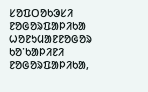ᱥᱚᱯᱛᱚᱠᱳᱥᱤ ᱱᱚᱜᱚᱨᱯᱟᱞᱤᱠᱟ ᱦᱚᱱᱩᱢᱟᱱᱱᱚᱜᱚᱨ ᱠᱚᱸᱠᱟᱞᱤᱱᱤ ᱱᱚᱜᱚᱨᱯᱟᱞᱤᱠᱟ,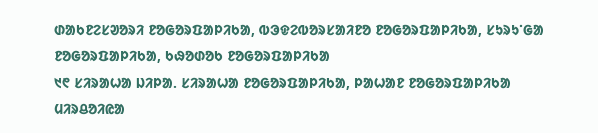ᱰᱟᱠᱱᱮᱥᱣᱚᱨᱤ ᱱᱚᱜᱚᱨᱯᱟᱞᱤᱠᱟ, ᱵᱳᱫᱮᱵᱚᱨᱥᱟᱤᱱᱚ ᱱᱚᱜᱚᱨᱯᱟᱞᱤᱠᱟ, ᱥᱩᱨᱩᱸᱜᱟ ᱱᱚᱜᱚᱨᱯᱟᱞᱤᱠᱟ, ᱠᱷᱚᱰᱚᱠ ᱱᱚᱜᱚᱨᱯᱟᱞᱤᱠᱟ
᱑᱖ ᱥᱤᱨᱟᱦᱟ ᱡᱤᱞᱟ. ᱥᱤᱨᱟᱦᱟ ᱱᱚᱜᱚᱨᱯᱟᱞᱤᱠᱟ, ᱞᱟᱦᱟᱱ ᱱᱚᱜᱚᱨᱯᱟᱞᱤᱠᱟ ᱢᱤᱨᱪᱚᱤᱭᱟ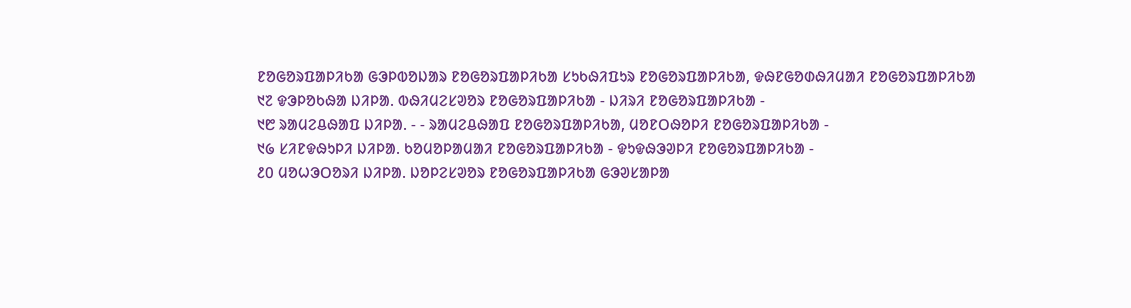ᱱᱚᱜᱚᱨᱯᱟᱞᱤᱠᱟ ᱜᱳᱞᱵᱚᱡᱟᱨ ᱱᱚᱜᱚᱨᱯᱟᱞᱤᱠᱟ ᱥᱩᱠᱷᱤᱯᱩᱨ ᱱᱚᱜᱚᱨᱯᱟᱞᱤᱠᱟ, ᱫᱷᱱᱜᱚᱰᱷᱤᱢᱟᱤ ᱱᱚᱜᱚᱨᱯᱟᱞᱤᱠᱟ
᱑᱗ ᱫᱳᱞᱚᱠᱷᱟ ᱡᱤᱞᱟ. ᱵᱷᱤᱢᱮᱥᱣᱚᱨ ᱱᱚᱜᱚᱨᱯᱟᱞᱤᱠᱟ - ᱡᱤᱨᱤ ᱱᱚᱜᱚᱨᱯᱟᱞᱤᱠᱟ -
᱑᱘ ᱨᱟᱢᱮᱪᱷᱟᱯ ᱡᱤᱞᱟ. - - ᱨᱟᱢᱮᱪᱷᱟᱯ ᱱᱚᱜᱚᱨᱯᱟᱞᱤᱠᱟ, ᱢᱚᱱᱛᱷᱚᱞᱤ ᱱᱚᱜᱚᱨᱯᱟᱞᱤᱠᱟ -
᱑᱙ ᱥᱤᱱᱫᱷᱩᱞᱤ ᱡᱤᱞᱟ. ᱠᱚᱢᱚᱞᱟᱢᱟᱤ ᱱᱚᱜᱚᱨᱯᱟᱞᱤᱠᱟ - ᱫᱩᱫᱷᱳᱣᱞᱤ ᱱᱚᱜᱚᱨᱯᱟᱞᱤᱠᱟ -
᱒᱐ ᱢᱚᱦᱳᱛᱚᱨᱤ ᱡᱤᱞᱟ. ᱡᱚᱞᱮᱥᱣᱚᱨ ᱱᱚᱜᱚᱨᱯᱟᱞᱤᱠᱟ ᱜᱳᱣᱥᱟᱞᱟ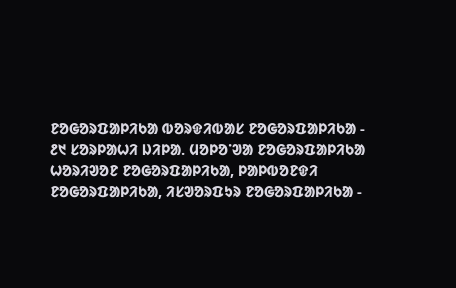ᱱᱚᱜᱚᱨᱯᱟᱞᱤᱠᱟ ᱵᱚᱨᱫᱤᱵᱟᱥ ᱱᱚᱜᱚᱨᱯᱟᱞᱤᱠᱟ -
᱒᱑ ᱥᱚᱨᱞᱟᱦᱤ ᱡᱤᱞᱟ. ᱢᱚᱞᱚᱸᱣᱟ ᱱᱚᱜᱚᱨᱯᱟᱞᱤᱠᱟ ᱦᱚᱨᱤᱣᱚᱱ ᱱᱚᱜᱚᱨᱯᱟᱞᱤᱠᱟ, ᱞᱟᱞᱵᱚᱱᱫᱤ ᱱᱚᱜᱚᱨᱯᱟᱞᱤᱠᱟ, ᱤᱥᱣᱚᱨᱯᱩᱨ ᱱᱚᱜᱚᱨᱯᱟᱞᱤᱠᱟ -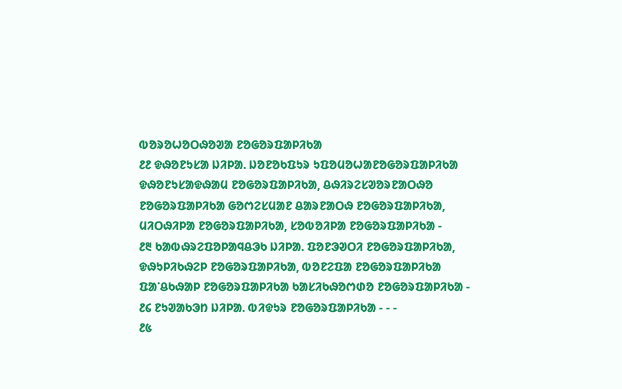ᱵᱚᱨᱚᱦᱚᱛᱷᱚᱣᱟ ᱱᱚᱜᱚᱨᱯᱟᱞᱤᱠᱟ
᱒᱒ ᱫᱷᱚᱱᱩᱥᱟ ᱡᱤᱞᱟ. ᱡᱚᱱᱚᱠᱯᱩᱨ ᱩᱯᱚᱢᱚᱦᱟᱱᱚᱜᱚᱨᱯᱟᱞᱤᱠᱟ ᱫᱷᱚᱱᱩᱥᱟᱫᱷᱟᱢ ᱱᱚᱜᱚᱨᱯᱟᱞᱤᱠᱟ, ᱪᱷᱤᱨᱮᱥᱣᱚᱨᱱᱟᱛᱷᱚ ᱱᱚᱜᱚᱨᱯᱟᱞᱤᱠᱟ ᱜᱚᱬᱮᱥᱢᱟᱱ ᱪᱟᱨᱱᱟᱛᱷ ᱱᱚᱜᱚᱨᱯᱟᱞᱤᱠᱟ, ᱢᱤᱛᱷᱤᱞᱟ ᱱᱚᱜᱚᱨᱯᱟᱞᱤᱠᱟ, ᱥᱚᱵᱚᱤᱞᱟ ᱱᱚᱜᱚᱨᱯᱟᱞᱤᱠᱟ -
᱒᱓ ᱠᱟᱵᱷᱨᱮᱯᱚᱞᱟᱧᱪᱳᱠ ᱡᱤᱞᱟ. ᱯᱚᱱᱳᱣᱛᱤ ᱱᱚᱜᱚᱨᱯᱟᱞᱤᱠᱟ, ᱫᱷᱩᱞᱤᱠᱷᱮᱞ ᱱᱚᱜᱚᱨᱯᱟᱞᱤᱠᱟ, ᱵᱚᱱᱮᱯᱟ ᱱᱚᱜᱚᱨᱯᱟᱞᱤᱠᱟ ᱯᱟᱸᱪᱠᱷᱟᱞ ᱱᱚᱜᱚᱨᱯᱟᱞᱤᱠᱟ ᱠᱟᱥᱤᱠᱷᱚᱬᱰᱚ ᱱᱚᱜᱚᱨᱯᱟᱞᱤᱠᱟ -
᱒᱔ ᱱᱩᱣᱟᱠᱳᱴ ᱡᱤᱞᱟ. ᱵᱤᱫᱩᱨ ᱱᱚᱜᱚᱨᱯᱟᱞᱤᱠᱟ - - -
᱒᱕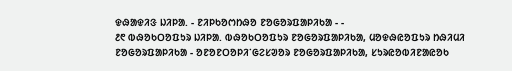ᱫᱷᱟᱫᱤᱝ ᱡᱤᱞᱟ. - ᱱᱤᱞᱠᱚᱬᱴᱷᱚ ᱱᱚᱜᱚᱨᱯᱟᱞᱤᱠᱟ - -
᱒᱖ ᱵᱷᱚᱠᱛᱚᱯᱩᱨ ᱡᱤᱞᱟ. ᱵᱷᱚᱠᱛᱚᱯᱩᱨ ᱱᱚᱜᱚᱨᱯᱟᱞᱤᱠᱟ, ᱢᱚᱫᱷᱭᱚᱯᱩᱨ ᱴᱷᱤᱢᱤ ᱱᱚᱜᱚᱨᱯᱟᱞᱤᱠᱟ - ᱚᱱᱚᱱᱛᱚᱞᱤᱸᱜᱮᱥᱣᱚᱨ ᱱᱚᱜᱚᱨᱯᱟᱞᱤᱠᱟ, ᱥᱩᱨᱭᱚᱵᱤᱱᱟᱭᱚᱠ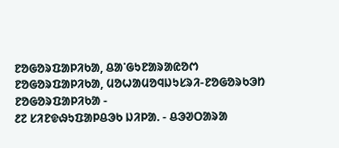ᱱᱚᱜᱚᱨᱯᱟᱞᱤᱠᱟ, ᱪᱟᱸᱜᱩᱱᱟᱨᱟᱭᱚᱬ ᱱᱚᱜᱚᱨᱯᱟᱞᱤᱠᱟ, ᱢᱚᱦᱟᱢᱚᱧᱡᱩᱥᱨᱤ-ᱱᱚᱜᱚᱨᱠᱳᱴ ᱱᱚᱜᱚᱨᱯᱟᱞᱤᱠᱟ -
᱒᱗ ᱥᱤᱱᱫᱷᱩᱯᱟᱞᱪᱳᱠ ᱡᱤᱞᱟ. - ᱪᱳᱣᱛᱟᱨᱟ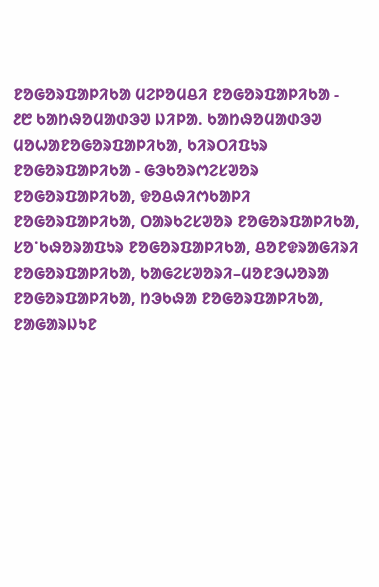ᱱᱚᱜᱚᱨᱯᱟᱞᱤᱠᱟ ᱢᱮᱞᱚᱢᱪᱤ ᱱᱚᱜᱚᱨᱯᱟᱞᱤᱠᱟ -
᱒᱘ ᱠᱟᱴᱷᱚᱢᱟᱰᱳᱣ ᱡᱤᱞᱟ. ᱠᱟᱴᱷᱚᱢᱟᱰᱳᱣ ᱢᱚᱦᱟᱱᱚᱜᱚᱨᱯᱟᱞᱤᱠᱟ, ᱠᱤᱨᱛᱤᱯᱩᱨ ᱱᱚᱜᱚᱨᱯᱟᱞᱤᱠᱟ - ᱜᱳᱠᱚᱨᱬᱮᱥᱣᱚᱨ ᱱᱚᱜᱚᱨᱯᱟᱞᱤᱠᱟ, ᱫᱚᱪᱷᱤᱬᱠᱟᱞᱤ ᱱᱚᱜᱚᱨᱯᱟᱞᱤᱠᱟ, ᱛᱟᱨᱠᱮᱥᱣᱚᱨ ᱱᱚᱜᱚᱨᱯᱟᱞᱤᱠᱟ, ᱥᱚᱸᱠᱷᱚᱨᱟᱯᱩᱨ ᱱᱚᱜᱚᱨᱯᱟᱞᱤᱠᱟ, ᱪᱚᱱᱫᱨᱟᱜᱤᱨᱤ ᱱᱚᱜᱚᱨᱯᱟᱞᱤᱠᱟ, ᱠᱟᱜᱮᱥᱣᱚᱨᱤ–ᱢᱚᱱᱳᱦᱚᱨᱟ ᱱᱚᱜᱚᱨᱯᱟᱞᱤᱠᱟ, ᱴᱳᱠᱷᱟ ᱱᱚᱜᱚᱨᱯᱟᱞᱤᱠᱟ, ᱱᱟᱜᱟᱨᱡᱩᱱ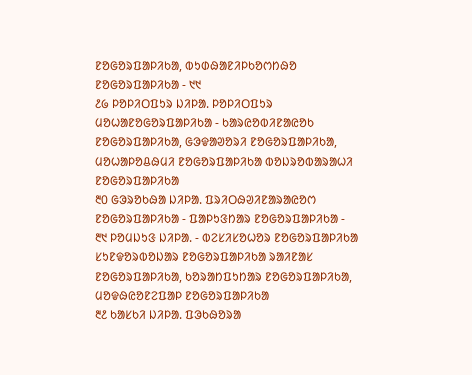ᱱᱚᱜᱚᱨᱯᱟᱞᱤᱠᱟ, ᱵᱩᱰᱷᱟᱱᱤᱞᱠᱚᱬᱴᱷᱚ ᱱᱚᱜᱚᱨᱯᱟᱞᱤᱠᱟ - ᱑᱑
᱒᱙ ᱞᱚᱞᱤᱛᱯᱩᱨ ᱡᱤᱞᱟ. ᱞᱚᱞᱤᱛᱯᱩᱨ ᱢᱚᱦᱟᱱᱚᱜᱚᱨᱯᱟᱞᱤᱠᱟ - ᱠᱟᱨᱭᱚᱵᱤᱱᱟᱭᱚᱠ ᱱᱚᱜᱚᱨᱯᱟᱞᱤᱠᱟ, ᱜᱳᱫᱟᱣᱚᱨᱤ ᱱᱚᱜᱚᱨᱯᱟᱞᱤᱠᱟ, ᱢᱚᱦᱟᱞᱚᱪᱷᱢᱤ ᱱᱚᱜᱚᱨᱯᱟᱞᱤᱠᱟ ᱵᱚᱡᱨᱚᱵᱟᱨᱟᱦᱤ ᱱᱚᱜᱚᱨᱯᱟᱞᱤᱠᱟ
᱓᱐ ᱜᱳᱨᱚᱠᱷᱟ ᱡᱤᱞᱟ. ᱯᱨᱤᱛᱷᱣᱤᱱᱟᱨᱟᱭᱚᱬ ᱱᱚᱜᱚᱨᱯᱟᱞᱤᱠᱟ - ᱯᱟᱞᱩᱝᱴᱟᱨ ᱱᱚᱜᱚᱨᱯᱟᱞᱤᱠᱟ -
᱓᱑ ᱞᱚᱢᱡᱩᱝ ᱡᱤᱞᱟ. - ᱵᱮᱥᱤᱥᱚᱦᱚᱨ ᱱᱚᱜᱚᱨᱯᱟᱞᱤᱠᱟ ᱥᱩᱱᱫᱚᱨᱵᱚᱡᱟᱨ ᱱᱚᱜᱚᱨᱯᱟᱞᱤᱠᱟ ᱨᱟᱤᱱᱟᱥ ᱱᱚᱜᱚᱨᱯᱟᱞᱤᱠᱟ, ᱠᱚᱨᱟᱴᱯᱩᱴᱟᱨ ᱱᱚᱜᱚᱨᱯᱟᱞᱤᱠᱟ, ᱢᱚᱫᱷᱭᱚᱱᱮᱯᱟᱞ ᱱᱚᱜᱚᱨᱯᱟᱞᱤᱠᱟ
᱓᱒ ᱠᱟᱥᱠᱤ ᱡᱤᱞᱟ. ᱯᱳᱠᱷᱚᱨᱟ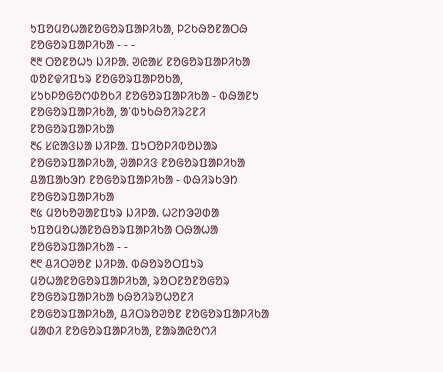ᱩᱯᱚᱢᱚᱦᱟᱱᱚᱜᱚᱨᱯᱟᱞᱤᱠᱟ, ᱞᱮᱠᱷᱚᱱᱟᱛᱷ ᱱᱚᱜᱚᱨᱯᱟᱞᱤᱠᱟ - - -
᱓᱓ ᱛᱚᱱᱚᱦᱩ ᱡᱤᱞᱟ. ᱣᱭᱟᱥ ᱱᱚᱜᱚᱨᱯᱟᱞᱤᱠᱟ ᱵᱚᱱᱫᱤᱯᱩᱨ ᱱᱚᱜᱚᱨᱯᱟᱞᱚᱠᱟ, ᱥᱩᱠᱞᱚᱜᱚᱬᱰᱚᱠᱤ ᱱᱚᱜᱚᱨᱯᱟᱞᱤᱠᱟ - ᱵᱷᱟᱱᱩ ᱱᱚᱜᱚᱨᱯᱟᱞᱤᱠᱟ, ᱟᱸᱵᱩᱠᱷᱚᱤᱨᱮᱱᱤ ᱱᱚᱜᱚᱨᱯᱟᱞᱤᱠᱟ
᱓᱔ ᱥᱭᱟᱝᱡᱟ ᱡᱤᱞᱟ. ᱯᱩᱛᱚᱞᱤᱵᱚᱡᱟᱨ ᱱᱚᱜᱚᱨᱯᱟᱞᱤᱠᱟ, ᱣᱟᱞᱤᱝ ᱱᱚᱜᱚᱨᱯᱟᱞᱤᱠᱟ ᱪᱟᱯᱟᱠᱳᱴ ᱱᱚᱜᱚᱨᱯᱟᱞᱤᱠᱟ - ᱵᱷᱤᱨᱠᱳᱴ ᱱᱚᱜᱚᱨᱯᱟᱞᱤᱠᱟ
᱓᱕ ᱢᱚᱠᱚᱣᱟᱱᱯᱩᱨ ᱡᱤᱞᱟ. ᱦᱮᱴᱳᱣᱰᱟ ᱩᱯᱚᱢᱚᱦᱟᱱᱚᱷᱚᱨᱯᱟᱞᱤᱠᱟ ᱛᱷᱟᱦᱟ ᱱᱚᱜᱚᱨᱯᱟᱞᱤᱠᱟ - -
᱓᱖ ᱪᱤᱛᱣᱚᱱ ᱡᱤᱞᱟ. ᱵᱷᱚᱨᱚᱛᱯᱩᱨ ᱢᱚᱦᱟᱱᱚᱜᱚᱨᱯᱟᱞᱤᱠᱟ, ᱨᱚᱛᱱᱚᱱᱚᱜᱚᱨ ᱱᱚᱜᱚᱨᱯᱟᱞᱤᱠᱟ ᱠᱷᱚᱤᱨᱚᱦᱚᱱᱤ ᱱᱚᱜᱚᱨᱯᱟᱞᱤᱠᱟ, ᱪᱤᱛᱨᱚᱣᱚᱱ ᱱᱚᱜᱚᱨᱯᱟᱞᱤᱠᱟ ᱢᱟᱰᱤ ᱱᱚᱜᱚᱨᱯᱟᱞᱤᱠᱟ, ᱱᱟᱨᱟᱭᱚᱬᱤ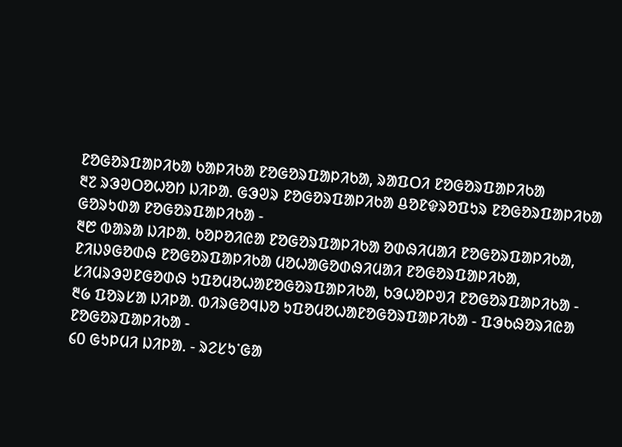ᱱᱚᱜᱚᱨᱯᱟᱞᱤᱠᱟ ᱠᱟᱞᱤᱠᱟ ᱱᱚᱜᱚᱨᱯᱟᱞᱤᱠᱟ, ᱨᱟᱯᱛᱤ ᱱᱚᱜᱚᱨᱯᱟᱞᱤᱠᱟ
᱓᱗ ᱨᱳᱣᱛᱚᱦᱚᱴ ᱡᱤᱞᱟ. ᱜᱳᱣᱨ ᱱᱚᱜᱚᱨᱯᱟᱞᱤᱠᱟ ᱪᱚᱱᱫᱨᱚᱯᱩᱨ ᱱᱚᱜᱚᱨᱯᱟᱞᱤᱠᱟ ᱜᱚᱨᱩᱰᱟ ᱱᱚᱜᱚᱨᱯᱟᱞᱤᱠᱟ -
᱓᱘ ᱵᱟᱨᱟ ᱡᱤᱞᱟᱹ ᱠᱚᱞᱚᱤᱭᱟ ᱱᱚᱜᱚᱨᱯᱟᱞᱤᱠᱟ ᱚᱰᱷᱤᱢᱟᱤ ᱱᱚᱜᱚᱨᱯᱟᱞᱤᱠᱟ, ᱱᱤᱡᱽᱜᱚᱰᱷ ᱱᱚᱜᱚᱨᱯᱟᱞᱤᱠᱟ ᱢᱚᱦᱟᱜᱚᱰᱷᱤᱢᱟᱤ ᱱᱚᱜᱚᱨᱯᱟᱞᱤᱠᱟ, ᱥᱤᱢᱨᱳᱣᱱᱜᱚᱰᱷ ᱩᱯᱚᱢᱚᱦᱟᱱᱚᱜᱚᱨᱯᱟᱞᱤᱠᱟ, ᱠᱳᱦᱚᱞᱣᱤ ᱱᱚᱜᱚᱨᱯᱟᱞᱤᱠᱟ -
᱓᱙ ᱯᱚᱨᱥᱟ ᱡᱤᱞᱟ. ᱵᱤᱨᱜᱚᱧᱡᱚ ᱩᱯᱚᱢᱚᱦᱟᱱᱚᱜᱚᱨᱯᱟᱞᱤᱠᱟ - ᱯᱳᱠᱷᱚᱨᱤᱭᱟ ᱱᱚᱜᱚᱨᱯᱟᱞᱤᱠᱟ -
᱔᱐ ᱜᱩᱞᱢᱤ ᱡᱤᱞᱟ. - ᱨᱮᱥᱩᱸᱜᱟ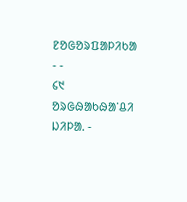ᱱᱚᱜᱚᱨᱯᱟᱞᱤᱠᱟ - -
᱔᱑ ᱚᱨᱜᱷᱟᱠᱷᱟᱸᱪᱤ ᱡᱤᱞᱟ. -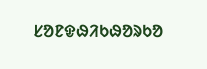ᱥᱚᱱᱫᱷᱤᱠᱷᱚᱨᱠᱚ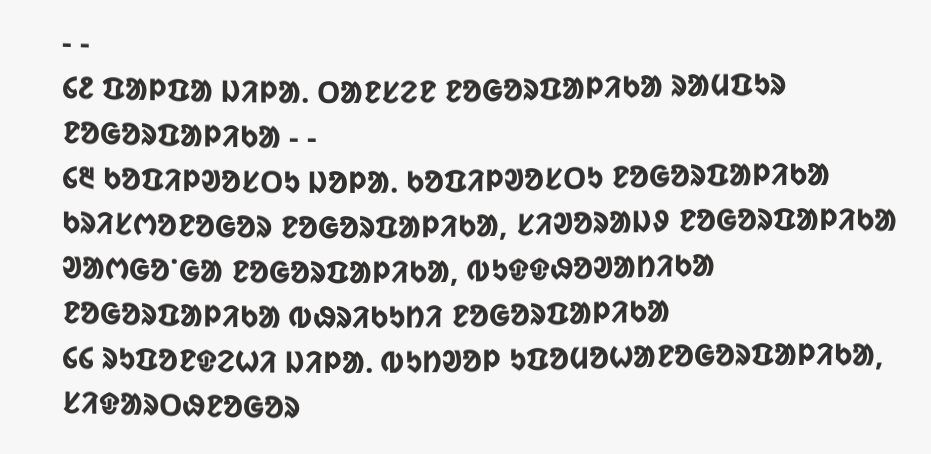- -
᱔᱒ ᱯᱟᱞᱯᱟ ᱡᱤᱞᱟ. ᱛᱟᱱᱥᱮᱱ ᱱᱚᱜᱚᱨᱯᱟᱞᱤᱠᱟ ᱨᱟᱢᱯᱩᱨ ᱱᱚᱜᱚᱨᱯᱟᱞᱤᱠᱟ - -
᱔᱓ ᱠᱚᱯᱤᱞᱣᱚᱥᱛᱩ ᱡᱚᱞᱟ. ᱠᱚᱯᱤᱞᱣᱚᱥᱛᱩ ᱱᱚᱜᱚᱨᱯᱟᱞᱤᱠᱟ ᱠᱨᱤᱥᱬᱚᱱᱚᱜᱚᱨ ᱱᱚᱜᱚᱨᱯᱟᱞᱤᱠᱟ, ᱥᱤᱣᱚᱨᱟᱡᱽ ᱱᱚᱜᱚᱨᱯᱟᱞᱤᱠᱟ ᱣᱟᱬᱜᱚᱸᱜᱟ ᱱᱚᱜᱚᱨᱯᱟᱞᱤᱠᱟ, ᱵᱩᱫᱫᱷᱚᱣᱟᱴᱤᱠᱟ ᱱᱚᱜᱚᱨᱯᱟᱞᱤᱠᱟ ᱵᱷᱨᱤᱠᱩᱴᱤ ᱱᱚᱜᱚᱨᱯᱟᱞᱤᱠᱟ
᱔᱔ ᱨᱩᱯᱚᱱᱫᱮᱦᱤ ᱡᱤᱞᱟ. ᱵᱩᱴᱣᱚᱞ ᱩᱯᱚᱢᱚᱦᱟᱱᱚᱜᱚᱨᱯᱟᱞᱤᱠᱟ, ᱥᱤᱫᱟᱨᱛᱷᱱᱚᱜᱚᱨ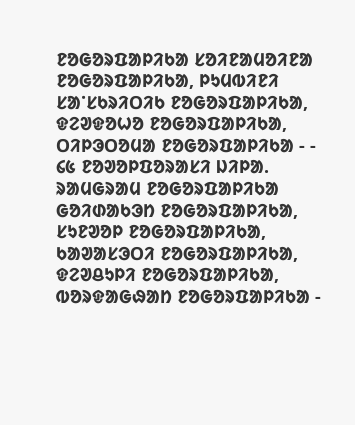ᱱᱚᱜᱚᱨᱯᱟᱞᱤᱠᱟ ᱥᱚᱤᱱᱟᱢᱚᱤᱱᱟ ᱱᱚᱜᱚᱨᱯᱟᱞᱤᱠᱟ, ᱞᱩᱢᱵᱤᱱᱤ ᱥᱟᱸᱥᱠᱨᱤᱛᱤᱠ ᱱᱚᱜᱚᱨᱯᱟᱞᱤᱠᱟ, ᱫᱮᱣᱫᱚᱦᱚ ᱱᱚᱜᱚᱨᱯᱟᱞᱤᱠᱟ, ᱛᱤᱞᱳᱛᱚᱢᱟ ᱱᱚᱜᱚᱨᱯᱟᱞᱤᱠᱟ - -
᱔᱕ ᱱᱚᱣᱚᱞᱯᱚᱨᱟᱥᱤ ᱡᱤᱞᱟ. ᱨᱟᱢᱜᱨᱟᱢ ᱱᱚᱜᱚᱨᱯᱟᱞᱤᱠᱟ ᱜᱚᱤᱰᱟᱠᱳᱴ ᱱᱚᱜᱚᱨᱯᱟᱞᱤᱠᱟ, ᱥᱩᱱᱣᱚᱞ ᱱᱚᱜᱚᱨᱯᱟᱞᱤᱠᱟ, ᱠᱟᱣᱟᱥᱳᱛᱤ ᱱᱚᱜᱚᱨᱯᱟᱞᱤᱠᱟ, ᱫᱮᱣᱪᱩᱞᱤ ᱱᱚᱜᱚᱨᱯᱟᱞᱤᱠᱟ, ᱵᱚᱨᱫᱟᱜᱷᱟᱴ ᱱᱚᱜᱚᱨᱯᱟᱞᱤᱠᱟ -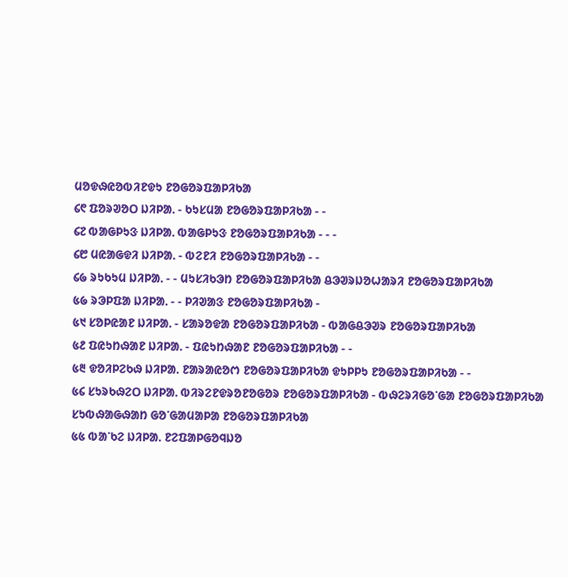ᱢᱚᱫᱷᱭᱚᱵᱤᱱᱫᱩ ᱱᱚᱜᱚᱨᱯᱟᱞᱤᱠᱟ
᱔᱖ ᱯᱚᱨᱣᱚᱛ ᱡᱤᱞᱟ. - ᱠᱩᱥᱢᱟ ᱱᱚᱜᱚᱨᱯᱟᱞᱤᱠᱟ - -
᱔᱗ ᱵᱟᱜᱞᱩᱝ ᱡᱤᱞᱟ. ᱵᱟᱜᱞᱩᱝ ᱱᱚᱜᱚᱨᱯᱟᱞᱤᱠᱟ - - -
᱔᱘ ᱢᱭᱟᱜᱫᱤ ᱡᱤᱞᱟ. - ᱵᱮᱱᱤ ᱱᱚᱜᱚᱨᱯᱟᱞᱤᱠᱟ - -
᱔᱙ ᱨᱩᱠᱩᱢ ᱡᱤᱞᱟ. - - ᱢᱩᱥᱤᱠᱳᱴ ᱱᱚᱜᱚᱨᱯᱟᱞᱤᱠᱟ ᱪᱳᱣᱨᱡᱚᱦᱟᱨᱤ ᱱᱚᱜᱚᱨᱯᱟᱞᱤᱠᱟ
᱕᱙ ᱨᱳᱞᱯᱟ ᱡᱤᱞᱟ. - - ᱞᱤᱣᱟᱝ ᱱᱚᱜᱚᱨᱯᱟᱞᱤᱠᱟ -
᱕᱑ ᱥᱚᱞᱭᱟᱱ ᱡᱤᱞᱟ. - ᱥᱟᱨᱚᱫᱟ ᱱᱚᱜᱚᱨᱯᱟᱞᱤᱠᱟ - ᱵᱟᱜᱪᱳᱣᱨ ᱱᱚᱜᱚᱨᱯᱟᱞᱤᱠᱟ
᱕᱒ ᱯᱭᱩᱴᱷᱟᱱ ᱡᱤᱞᱟ. - ᱯᱭᱩᱴᱷᱟᱱ ᱱᱚᱜᱚᱨᱯᱟᱞᱤᱠᱟ - -
᱕᱓ ᱫᱚᱤᱞᱮᱠᱷ ᱡᱤᱞᱟ. ᱱᱟᱨᱟᱭᱚᱬ ᱱᱚᱜᱚᱨᱯᱟᱞᱤᱠᱟ ᱫᱩᱞᱞᱩ ᱱᱚᱜᱚᱨᱯᱟᱞᱤᱠᱟ - -
᱕᱔ ᱥᱩᱨᱠᱷᱮᱛ ᱡᱤᱞᱟ. ᱵᱤᱨᱮᱱᱫᱨᱚᱱᱚᱜᱚᱨ ᱱᱚᱜᱚᱨᱯᱟᱞᱤᱠᱟ - ᱵᱷᱮᱨᱤᱜᱚᱸᱜᱟ ᱱᱚᱜᱚᱨᱯᱟᱞᱤᱠᱟ ᱥᱩᱵᱷᱟᱜᱷᱟᱴ ᱜᱚᱸᱜᱟᱢᱟᱞᱟ ᱱᱚᱜᱚᱨᱯᱟᱞᱤᱠᱟ
᱕᱕ ᱵᱟᱸᱠᱮ ᱡᱤᱞᱟ. ᱱᱮᱯᱟᱞᱜᱚᱧᱡᱚ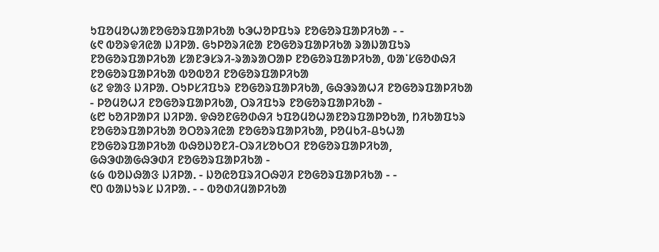ᱩᱯᱚᱢᱚᱦᱟᱱᱚᱜᱚᱨᱯᱟᱞᱤᱠᱟ ᱠᱳᱦᱚᱞᱯᱩᱨ ᱱᱚᱜᱚᱨᱯᱟᱞᱤᱠᱟ - -
᱕᱖ ᱵᱚᱨᱫᱤᱭᱟ ᱡᱤᱞᱟ. ᱜᱩᱞᱚᱨᱤᱭᱟ ᱱᱚᱜᱚᱨᱯᱟᱞᱤᱠᱟ ᱨᱟᱡᱟᱯᱩᱨ ᱱᱚᱜᱚᱨᱯᱟᱞᱤᱠᱟ ᱥᱟᱱᱳᱥᱨᱤ-ᱨᱟᱨᱟᱛᱟᱞ ᱱᱚᱜᱚᱨᱯᱟᱞᱤᱠᱟ, ᱵᱟᱸᱥᱜᱚᱰᱷᱤ ᱱᱚᱜᱚᱨᱯᱟᱞᱤᱠᱟ ᱵᱚᱵᱚᱤ ᱱᱚᱜᱚᱨᱯᱟᱞᱤᱠᱟ
᱕᱗ ᱫᱟᱝ ᱡᱤᱞᱟ. ᱛᱩᱞᱥᱤᱯᱩᱨ ᱱᱚᱜᱚᱨᱯᱟᱞᱤᱠᱟ, ᱜᱷᱳᱨᱟᱦᱤ ᱱᱚᱜᱚᱨᱯᱟᱞᱤᱠᱟ - ᱞᱚᱢᱚᱦᱤ ᱱᱚᱜᱚᱨᱯᱟᱞᱤᱠᱟ, ᱛᱨᱤᱯᱩᱨ ᱱᱚᱜᱚᱨᱯᱟᱞᱤᱠᱟ -
᱕᱘ ᱠᱚᱤᱞᱟᱞᱤ ᱡᱤᱞᱟ. ᱫᱷᱚᱱᱜᱚᱰᱷᱤ ᱩᱯᱚᱢᱚᱦᱟᱱᱚᱨᱯᱟᱞᱚᱠᱟ, ᱴᱤᱠᱟᱯᱩᱨ ᱱᱚᱜᱚᱨᱯᱟᱞᱤᱠᱟ ᱚᱛᱚᱨᱤᱭᱟ ᱱᱚᱜᱚᱨᱯᱟᱞᱤᱠᱟ, ᱞᱚᱢᱠᱤ-ᱪᱩᱦᱟ ᱱᱚᱜᱚᱨᱯᱟᱞᱤᱠᱟ ᱵᱷᱚᱡᱚᱱᱤ-ᱛᱨᱤᱥᱚᱠᱛᱤ ᱱᱚᱜᱚᱨᱯᱟᱞᱤᱠᱟ, ᱜᱷᱳᱰᱟᱜᱷᱳᱰᱤ ᱱᱚᱜᱚᱨᱯᱟᱞᱤᱠᱟ -
᱕᱙ ᱵᱚᱡᱷᱟᱝ ᱡᱤᱞᱟ. - ᱡᱚᱭᱚᱯᱨᱤᱛᱷᱣᱤ ᱱᱚᱜᱚᱨᱯᱟᱞᱤᱠᱟ - -
᱖᱐ ᱵᱟᱡᱩᱨᱥ ᱡᱤᱞᱟ. - - ᱵᱚᱰᱤᱢᱟᱞᱤᱠᱟ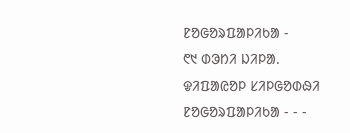ᱱᱚᱜᱚᱨᱯᱟᱞᱤᱠᱟ -
᱖᱑ ᱰᱳᱴᱤ ᱡᱤᱞᱟ. ᱫᱤᱯᱟᱭᱚᱞ ᱥᱤᱞᱜᱚᱰᱷᱤ ᱱᱚᱜᱚᱨᱯᱟᱞᱤᱠᱟ - - -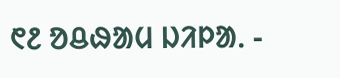᱖᱒ ᱚᱪᱷᱟᱢ ᱡᱤᱞᱟᱹ -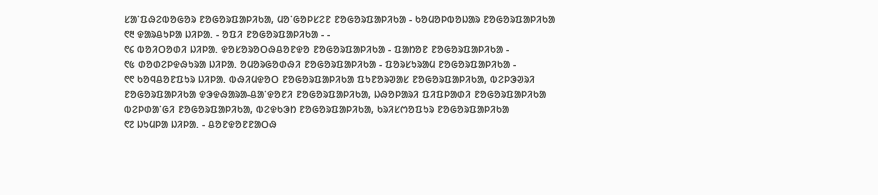ᱥᱟᱸᱯᱷᱮᱵᱚᱜᱚᱨ ᱱᱚᱜᱚᱨᱯᱟᱞᱤᱠᱟ, ᱢᱚᱸᱜᱚᱞᱥᱮᱱ ᱱᱚᱜᱚᱨᱯᱟᱞᱤᱠᱟ - ᱠᱚᱢᱚᱞᱵᱚᱡᱟᱨ ᱱᱚᱜᱚᱨᱯᱟᱞᱤᱠᱟ
᱖᱓ ᱫᱟᱨᱪᱩᱞᱟ ᱡᱤᱞᱟ. - ᱚᱯᱤ ᱱᱚᱜᱚᱨᱯᱟᱞᱤᱠᱟ - -
᱖᱔ ᱵᱚᱤᱛᱚᱰᱤ ᱡᱤᱞᱟ. ᱫᱚᱥᱚᱨᱚᱛᱷᱪᱚᱱᱫᱚ ᱱᱚᱜᱚᱨᱯᱟᱞᱤᱠᱟ - ᱯᱟᱴᱚᱱ ᱱᱚᱜᱚᱨᱯᱟᱞᱤᱠᱟ -
᱖᱕ ᱰᱚᱰᱮᱞᱫᱷᱩᱨᱟ ᱡᱤᱞᱟ. ᱚᱢᱚᱨᱜᱚᱰᱷᱤ ᱱᱚᱜᱚᱨᱯᱟᱞᱤᱠᱟ - ᱯᱚᱨᱥᱩᱨᱟᱢ ᱱᱚᱜᱚᱨᱯᱟᱞᱤᱠᱟ -
᱖᱖ ᱠᱚᱧᱪᱚᱱᱯᱩᱨ ᱡᱤᱞᱟ. ᱵᱷᱤᱢᱫᱚᱛ ᱱᱚᱜᱚᱨᱯᱟᱞᱤᱠᱟ ᱯᱩᱱᱚᱨᱣᱟᱥ ᱱᱚᱜᱚᱨᱯᱟᱞᱤᱠᱟ, ᱵᱮᱞᱳᱣᱨᱤ ᱱᱚᱜᱚᱨᱯᱟᱞᱤᱠᱟ ᱫᱳᱫᱷᱟᱨᱟ-ᱪᱟᱸᱫᱚᱱᱤ ᱱᱚᱜᱚᱨᱯᱟᱞᱤᱠᱟ, ᱡᱷᱚᱞᱟᱨᱤ ᱯᱤᱯᱞᱟᱰᱤ ᱱᱚᱜᱚᱨᱯᱟᱞᱤᱠᱟ ᱵᱮᱞᱰᱟᱸᱜᱤ ᱱᱚᱜᱚᱨᱯᱟᱞᱤᱠᱟ, ᱵᱮᱫᱠᱳᱴ ᱱᱚᱜᱚᱨᱯᱟᱞᱤᱠᱟ, ᱠᱨᱤᱥᱬᱚᱯᱩᱨ ᱱᱚᱜᱚᱨᱯᱟᱞᱤᱠᱟ
᱖᱗ ᱡᱩᱢᱞᱟ ᱡᱤᱞᱟ. - ᱪᱚᱱᱫᱚᱱᱱᱟᱛᱷ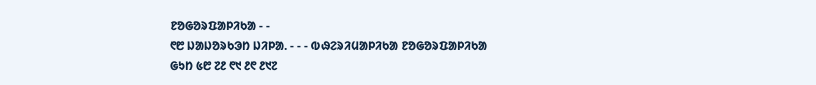ᱱᱚᱜᱚᱨᱯᱟᱞᱤᱠᱟ - -
᱖᱘ ᱡᱟᱡᱚᱨᱠᱳᱴ ᱡᱤᱞᱟ. - - - ᱵᱷᱮᱨᱤᱢᱟᱞᱤᱠᱟ ᱱᱚᱜᱚᱨᱯᱟᱞᱤᱠᱟ
ᱜᱩᱴ ᱕᱘ ᱗᱒ ᱖᱑ ᱒᱖ ᱒᱑᱗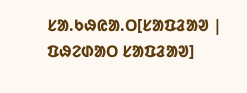ᱥᱟ.ᱠᱷᱭᱟ.ᱛ[ᱥᱟᱯᱲᱟᱣ | ᱯᱷᱮᱰᱟᱛ ᱥᱟᱯᱲᱟᱣ]